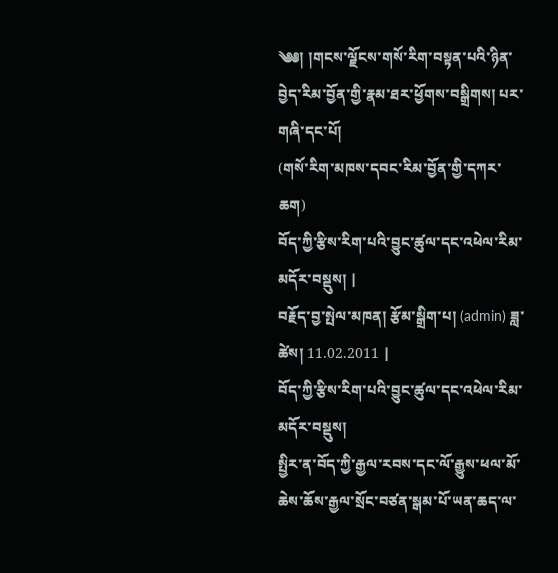༄༅། །གངས་ལྗོངས་གསོ་རིག་བསྟན་པའི་ཉིན་བྱེད་རིམ་བྱོན་གྱི་རྣམ་ཐར་ཕྱོགས་བསྒྲིགས། པར་གཞི་དང་པོ།
(གསོ་རིག་མཁས་དབང་རིམ་བྱོན་གྱི་དཀར་ཆག)
བོད་ཀྱི་རྩིས་རིག་པའི་བྱུང་ཚུལ་དང་འཕེལ་རིམ་མདོར་བསྡུས། |
བརྗོད་བྱ་སྤེལ་མཁན། རྩོམ་སྒྲིག་པ། (admin) ཟླ་ཚེས། 11.02.2011 |
བོད་ཀྱི་རྩིས་རིག་པའི་བྱུང་ཚུལ་དང་འཕེལ་རིམ་མདོར་བསྡུས།
སྤྱིར་ན་བོད་ཀྱི་རྒྱལ་རབས་དང་ལོ་རྒྱུས་ཕལ་མོ་ཆེས་ཆོས་རྒྱལ་སྲོང་བཙན་སྒམ་པོ་ཡན་ཆད་ལ་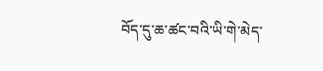བོད་དུ་ཆ་ཚང་བའི་ཡི་གེ་མེད་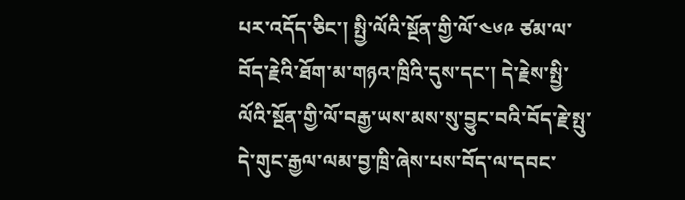པར་འདོད་ཅིང་། སྤྱི་ལོའི་སྔོན་གྱི་ལོ་༤༦༩ ཙམ་ལ་བོད་རྗེའི་ཐོག་མ་གཉའ་ཁྲིའི་དུས་དང་། དེ་རྗེས་སྤྱི་ལོའི་སྔོན་གྱི་ལོ་བརྒྱ་ཡས་མས་སུ་བྱུང་བའི་བོད་རྗེ་སྤུ་དེ་གུང་རྒྱལ་ལམ་བྱ་ཁྲི་ཞེས་པས་བོད་ལ་དབང་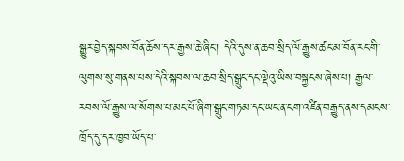སྒྱུར་བྱེད་སྐབས་བོན་ཆོས་དར་རྒྱས་ཆེ་ཞིང་། དེའི་དུས་ན་ཆབ་སྲིད་ལོ་རྒྱུས་ཚང་མ་བོན་རང་གི་ལུགས་སུ་གནས་པས་དེའི་སྐབས་ལ་ཆབ་སྲིད་སྒྲུང་དང་ལྡེའུ་ཡིས་བསྐྱངས་ཞེས་པ། རྒྱལ་རབས་ལོ་རྒྱུས་ལ་སོགས་པ་མང་པོ་ཞིག་སྒྲུང་གཏམ་དང་ཡང་ན་ངག་འཛིན་བརྒྱུད་ནས་དམངས་ཁྲོད་དུ་དར་ཁྱབ་ཡོད་པ་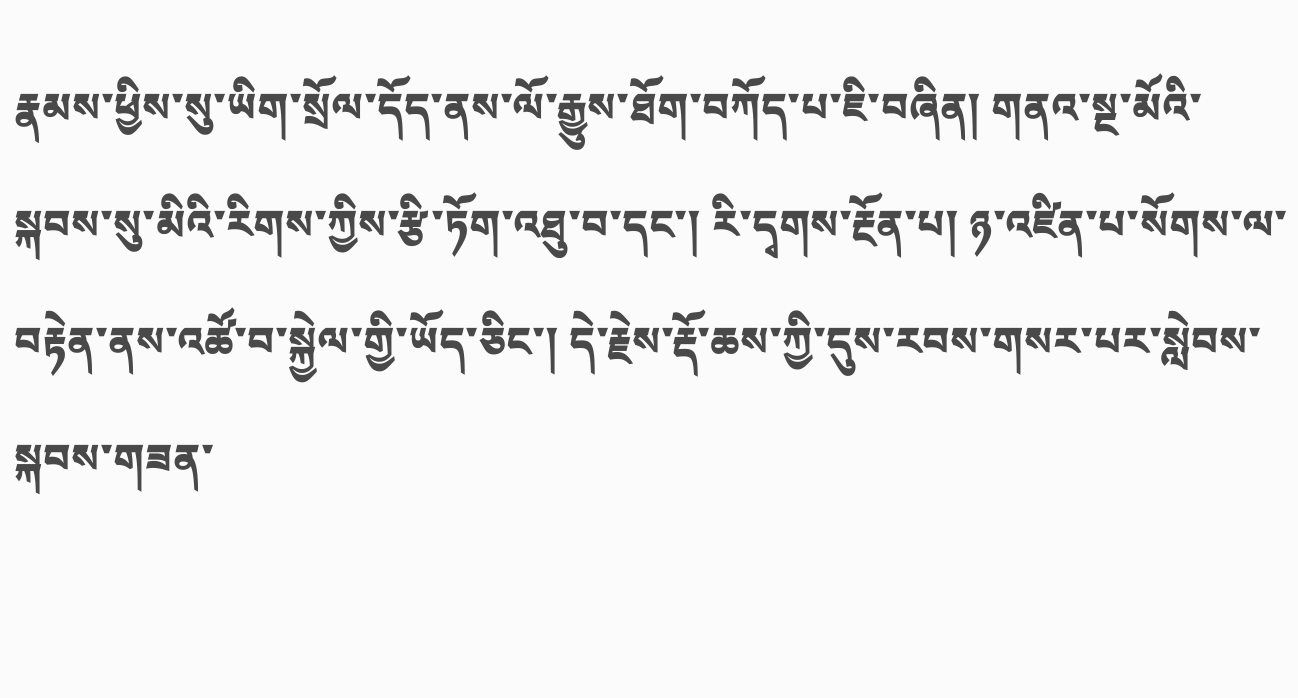རྣམས་ཕྱིས་སུ་ཡིག་སྲོལ་དོད་ནས་ལོ་རྒྱུས་ཐོག་བཀོད་པ་ཇི་བཞིན། གནའ་སྔ་མོའི་སྐབས་སུ་མིའི་རིགས་ཀྱིས་རྩི་ཏོག་འཐུ་བ་དང་། རི་དྭགས་རྔོན་པ། ཉ་འཛིན་པ་སོགས་ལ་བརྟེན་ནས་འཚོ་བ་སྐྱེལ་གྱི་ཡོད་ཅིང་། དེ་རྗེས་རྡོ་ཆས་ཀྱི་དུས་རབས་གསར་པར་སླེབས་སྐབས་གཟན་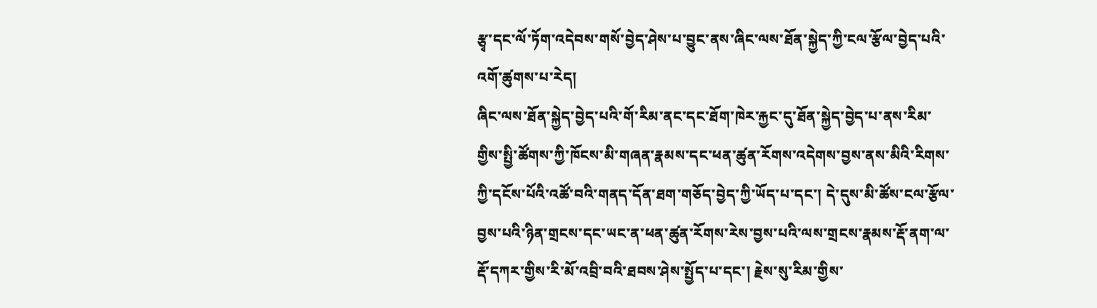རྩྭ་དང་ལོ་ཏོག་འདེབས་གསོ་བྱེད་ཤེས་པ་བྱུང་ནས་ཞིང་ལས་ཐོན་སྐྱེད་ཀྱི་ངལ་རྩོལ་བྱེད་པའི་འགོ་ཚུགས་པ་རེད།
ཞིང་ལས་ཐོན་སྐྱེད་བྱེད་པའི་གོ་རིམ་ནང་དང་ཐོག་ཁེར་རྐྱང་དུ་ཐོན་སྐྱེད་བྱེད་པ་ནས་རིམ་གྱིས་སྤྱི་ཚོགས་ཀྱི་ཁོངས་མི་གཞན་རྣམས་དང་ཕན་ཚུན་རོགས་འདེགས་བྱས་ནས་མིའི་རིགས་ཀྱི་དངོས་པོའི་འཚོ་བའི་གནད་དོན་ཐག་གཅོད་བྱེད་ཀྱི་ཡོད་པ་དང་། དེ་དུས་མི་ཚོས་ངལ་རྩོལ་བྱས་པའི་ཉིན་གྲངས་དང་ཡང་ན་ཕན་ཚུན་རོགས་རེས་བྱས་པའི་ལས་གྲངས་རྣམས་རྡོ་ནག་ལ་རྡོ་དཀར་གྱིས་རི་མོ་འབྲི་བའི་ཐབས་ཤེས་སྤྱོད་པ་དང་། རྗེས་སུ་རིམ་གྱིས་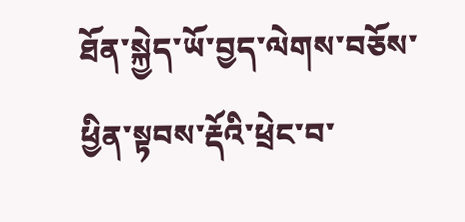ཐོན་སྐྱེད་ཡོ་བྱད་ལེགས་བཅོས་ཕྱིན་སྟབས་རྡོའི་ཕྲེང་བ་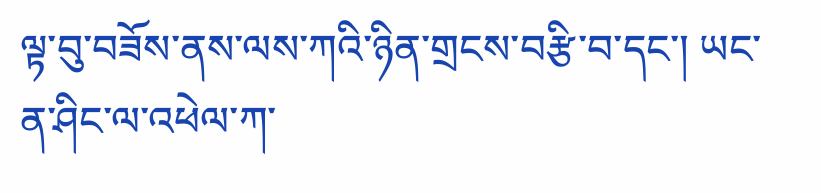ལྟ་བུ་བཟོས་ནས་ལས་ཀའི་ཉིན་གྲངས་བརྩི་བ་དང་། ཡང་ན་ཤིང་ལ་འཕེལ་ཀ་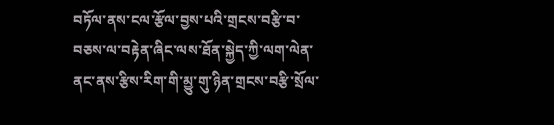བཏོལ་ནས་ངལ་རྩོལ་བྱས་པའི་གྲངས་བརྩི་བ་བཅས་ལ་བརྟེན་ཞིང་ལས་ཐོན་སྐྱེད་ཀྱི་ལག་ལེན་ནང་ནས་རྩིས་རིག་གི་མྱུ་གུ་ཉིན་གྲངས་བརྩི་སྲོལ་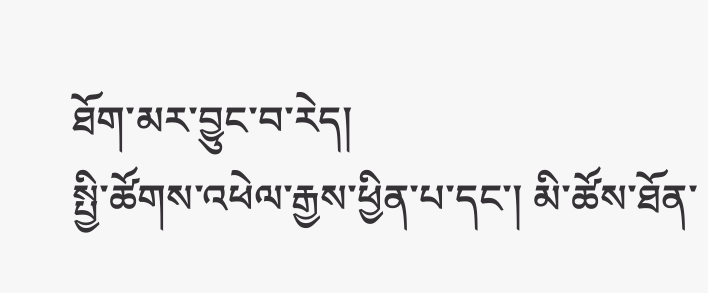ཐོག་མར་བྱུང་བ་རེད།
སྤྱི་ཚོགས་འཕེལ་རྒྱས་ཕྱིན་པ་དང་། མི་ཚོས་ཐོན་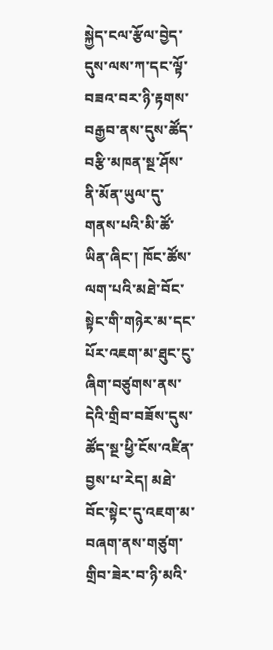སྐྱེད་ངལ་རྩོལ་བྱེད་དུས་ལས་ཀ་དང་ལྟོ་བཟའ་བར་ཉི་རྟགས་བརྒྱབ་ནས་དུས་ཚོད་བརྩི་མཁན་སྔ་ཤོས་ནི་མོན་ཡུལ་དུ་གནས་པའི་མི་ཚོ་ཡིན་ཞིང་། ཁོང་ཚོས་ལག་པའི་མཐེ་བོང་སྟེང་གི་གཉེར་མ་དང་པོར་འཇག་མ་ཐུང་ངུ་ཞིག་བཙུགས་ནས་དེའི་གྲིབ་བཟོས་དུས་ཚོད་སྔ་ཕྱི་ངོས་འཛིན་བྱས་པ་རེད། མཐེ་བོང་སྟེང་དུ་འཇག་མ་བཞག་ནས་གཙུག་གྲིབ་ཟེར་བ་ཉི་མའི་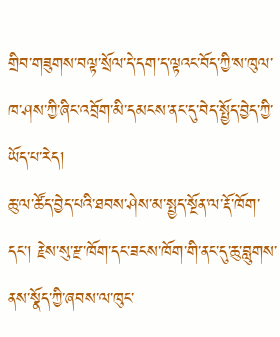གྲིབ་གཟུགས་བལྟ་སྲོལ་དེ་དག་ད་ལྟའང་བོད་ཀྱི་ས་ཁུལ་ཁ་ཤས་ཀྱི་ཞིང་འབྲོག་མི་དམངས་ནང་དུ་བེད་སྤྱོད་བྱེད་ཀྱི་ཡོད་པ་རེད།
ཆུ་ལ་ཚོད་བྱེད་པའི་ཐབས་ཤེས་མ་སྤྱད་སྔོན་ལ་རྡོ་ཁོག་དང་། རྗེས་སུ་རྫ་ཁོག་དང་ཟངས་ཁོག་གི་ནང་དུ་ཆུ་བླུགས་ནས་སྣོད་ཀྱི་ཞབས་ལ་ཁུང་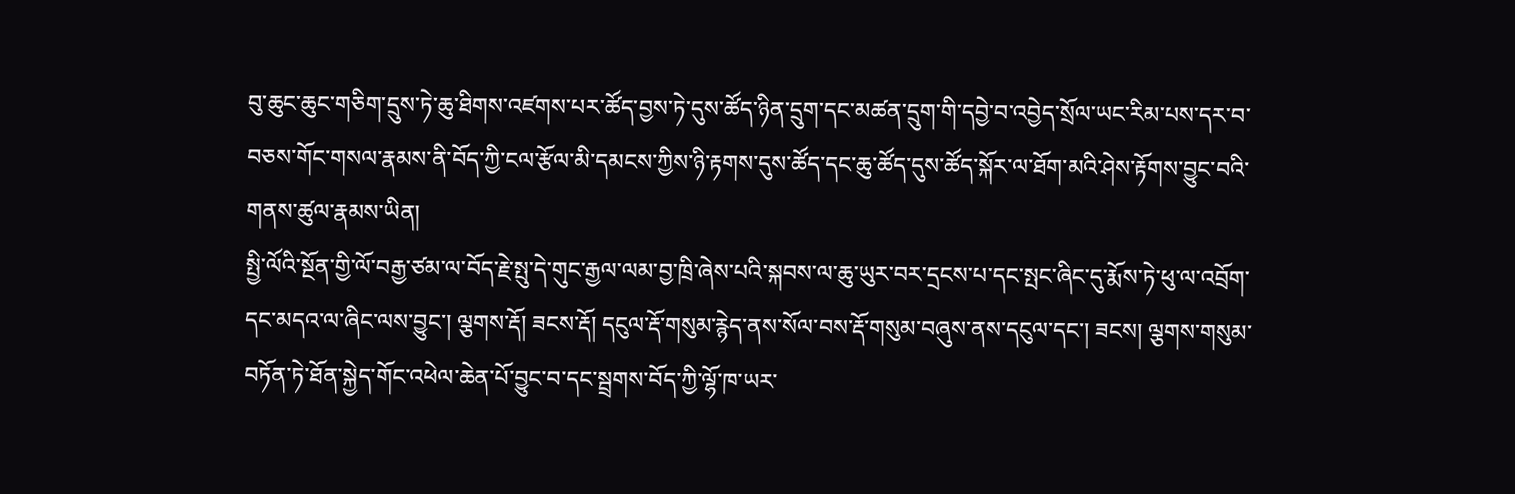བུ་ཆུང་ཆུང་གཅིག་དྲུས་ཏེ་ཆུ་ཐིགས་འཛགས་པར་ཚོད་བྱས་ཏེ་དུས་ཚོད་ཉིན་དྲུག་དང་མཚན་དྲུག་གི་དབྱེ་བ་འབྱེད་སྲོལ་ཡང་རིམ་པས་དར་བ་བཅས་གོང་གསལ་རྣམས་ནི་བོད་ཀྱི་ངལ་རྩོལ་མི་དམངས་ཀྱིས་ཉི་རྟགས་དུས་ཚོད་དང་ཆུ་ཚོད་དུས་ཚོད་སྐོར་ལ་ཐོག་མའི་ཤེས་རྟོགས་བྱུང་བའི་གནས་ཚུལ་རྣམས་ཡིན།
སྤྱི་ལོའི་སྔོན་གྱི་ལོ་བརྒྱ་ཙམ་ལ་བོད་རྗེ་སྤུ་དེ་གུང་རྒྱལ་ལམ་བྱ་ཁྲི་ཞེས་པའི་སྐབས་ལ་ཆུ་ཡུར་བར་དྲངས་པ་དང་སྤང་ཞིང་དུ་རྨོས་ཏེ་ཕུ་ལ་འབྲོག་དང་མདའ་ལ་ཞིང་ལས་བྱུང་། ལྕགས་རྡོ། ཟངས་རྡོ། དངུལ་རྡོ་གསུམ་རྙེད་ནས་སོལ་བས་རྡོ་གསུམ་བཞུས་ནས་དངུལ་དང་། ཟངས། ལྕགས་གསུམ་བཏོན་ཏེ་ཐོན་སྐྱེད་གོང་འཕེལ་ཆེན་པོ་བྱུང་བ་དང་སྦྲགས་བོད་ཀྱི་ལྷོ་ཁ་ཡར་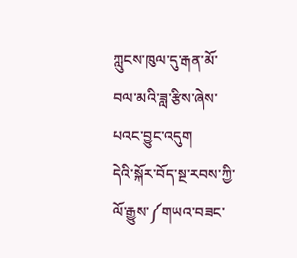ཀླུངས་ཁུལ་དུ་རྒན་མོ་བལ་མའི་ཟླ་རྩིས་ཞེས་པའང་བྱུང་འདུག
དེའི་སྐོར་བོད་སྔ་རབས་ཀྱི་ལོ་རྒྱུས་༼གཡའ་བཟང་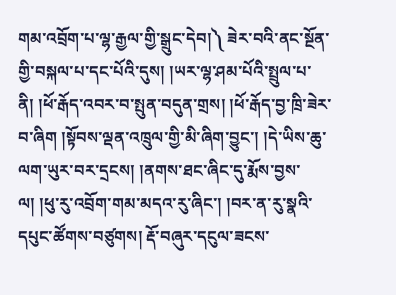གམ་འབྲོག་པ་ལྷ་རྒྱལ་གྱི་སྒྲུང་དེབ།༽ ཟེར་བའི་ནང་སྔོན་གྱི་བསྐལ་པ་དང་པོའི་དུས། །ཡར་ལྷ་ཤམ་པོའི་སྤྲུལ་པ་ནི། །ཕོ་རྒོད་འབར་བ་སྤུན་བདུན་གྲས། །ཕོ་རྒོད་བྱ་ཁྲི་ཟེར་བ་ཞིག །སྟོབས་ལྡན་འཁྲུལ་གྱི་མི་ཞིག་བྱུང་། །དེ་ཡིས་ཆུ་ལག་ཡུར་བར་དྲངས། །ནགས་ཐང་ཞིང་དུ་རྨོས་བྱས་ལ། །ཕུ་རུ་འབྲོག་གམ་མདའ་རུ་ཞིང་། །བར་ན་རུ་སྣའི་དཔུང་ཚོགས་བཙུགས། རྡོ་བཞུར་དངུལ་ཟངས་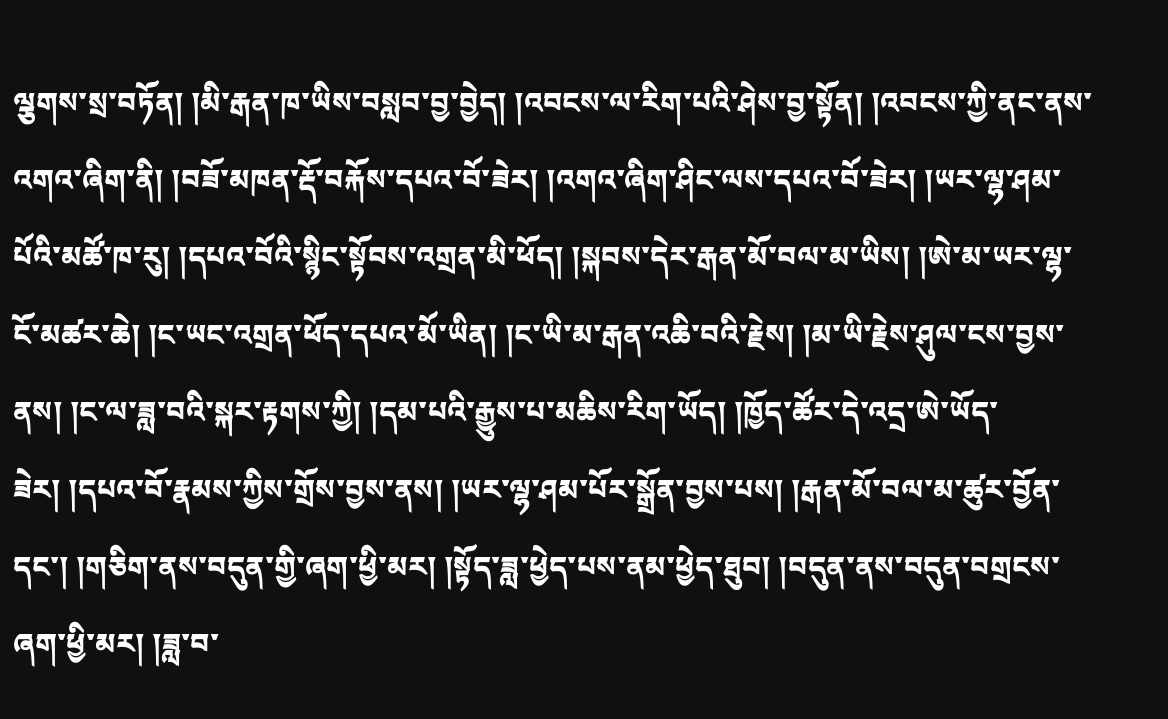ལྕགས་སྲ་བཏོན། །མི་རྒན་ཁ་ཡིས་བསླབ་བྱ་བྱེད། །འབངས་ལ་རིག་པའི་ཤེས་བྱ་སྟོན། །འབངས་ཀྱི་ནང་ནས་འགའ་ཞིག་ནི། །བཟོ་མཁན་རྡོ་བརྐོས་དཔའ་བོ་ཟེར། །འགའ་ཞིག་ཤིང་ལས་དཔའ་བོ་ཟེར། །ཡར་ལྷ་ཤམ་པོའི་མཚོ་ཁ་རུ། །དཔའ་བོའི་སྙིང་སྟོབས་འགྲན་མི་ཕོད། །སྐབས་དེར་རྒན་མོ་བལ་མ་ཡིས། །ཨེ་མ་ཡར་ལྷ་ངོ་མཚར་ཆེ། །ང་ཡང་འགྲན་ཕོད་དཔའ་མོ་ཡིན། །ང་ཡི་མ་རྒན་འཆི་བའི་རྗེས། །མ་ཡི་རྗེས་ཤུལ་ངས་བྱས་ནས། །ང་ལ་ཟླ་བའི་སྐར་རྟགས་ཀྱི། །དམ་པའི་རྒྱུས་པ་མཆིས་རིག་ཡོད། །ཁྱོད་ཚོར་དེ་འདྲ་ཨེ་ཡོད་ཟེར། །དཔའ་བོ་རྣམས་ཀྱིས་གྲོས་བྱས་ནས། །ཡར་ལྷ་ཤམ་པོར་སྒྲོན་བྱས་པས། །རྒན་མོ་བལ་མ་ཚུར་བྱོན་དང་། །གཅིག་ནས་བདུན་གྱི་ཞག་ཕྱི་མར། །སྟོད་ཟླ་ཕྱེད་པས་ནམ་ཕྱེད་ཐུབ། །བདུན་ནས་བདུན་བགྲངས་ཞག་ཕྱི་མར། །ཟླ་བ་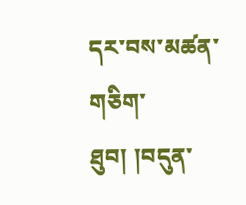དར་བས་མཚན་གཅིག་ཐུབ། །བདུན་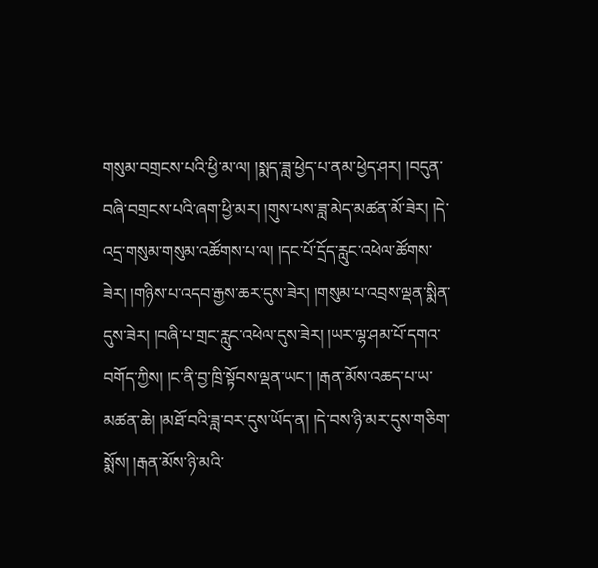གསུམ་བགྲངས་པའི་ཕྱི་མ་ལ། །སྨད་ཟླ་ཕྱེད་པ་ནམ་ཕྱེད་ཤར། །བདུན་བཞི་བགྲངས་པའི་ཞག་ཕྱི་མར། །གུས་པས་ཟླ་མེད་མཚན་མོ་ཟེར། །དེ་འདྲ་གསུམ་གསུམ་འཚོགས་པ་ལ། །དང་པོ་དྲོད་རླུང་འཕེལ་ཚོགས་ཟེར། །གཉིས་པ་འདབ་རྒྱས་ཆར་དུས་ཟེར། །གསུམ་པ་འབྲས་ལྡན་སྨིན་དུས་ཟེར། །བཞི་པ་གྲང་རླུང་འཕེལ་དུས་ཟེར། །ཡར་ལྷ་ཤམ་པོ་དགའ་བགོད་ཀྱིས། །ང་ནི་བྱ་ཁྲི་སྟོབས་ལྡན་ཡང་། །རྒན་མོས་འཆད་པ་ཡ་མཚན་ཆེ། །མཐོ་བའི་ཟླ་བར་དུས་ཡོད་ན། །དེ་བས་ཉི་མར་དུས་གཅིག་སྨོས། །རྒན་མོས་ཉི་མའི་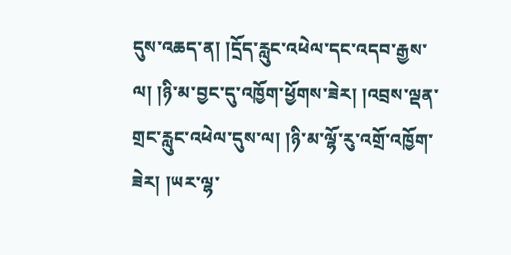དུས་འཆད་ན། །དྲོད་རླུང་འཕེལ་དང་འདབ་རྒྱས་ལ། །ཉི་མ་བྱང་དུ་འཁྱོག་ཕྱོགས་ཟེར། །འབྲས་ལྡན་གྲང་རླུང་འཕེལ་དུས་ལ། །ཉི་མ་ལྷོ་རུ་འགྲོ་འཁྱོག་ཟེར། །ཡར་ལྷ་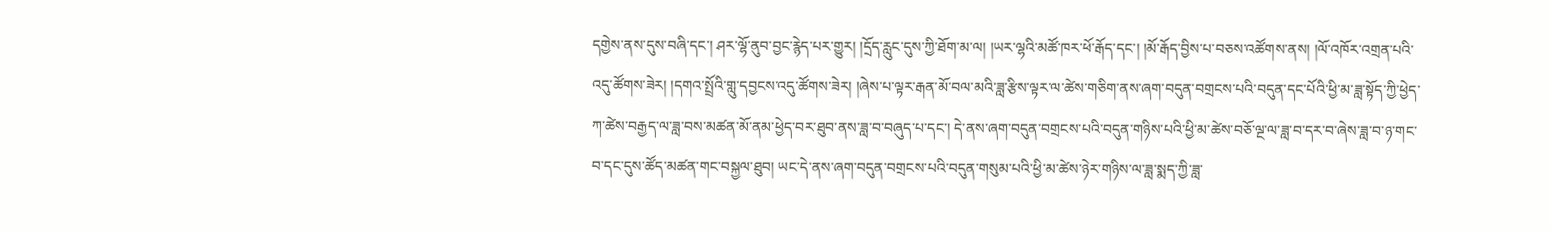དགྱེས་ནས་དུས་བཞི་དང་། ཤར་ལྷོ་ནུབ་བྱང་རྙེད་པར་གྱུར། །དྲོད་རླུང་དུས་ཀྱི་ཐོག་མ་ལ། །ཡར་ལྷའི་མཚོ་ཁར་ཕོ་རྒོད་དང་། །མོ་རྒོད་བྱིས་པ་བཅས་འཚོགས་ནས། །ལོ་འཁོར་འགྲན་པའི་འདུ་ཚོགས་ཟེར། །དགའ་སྤྲོའི་གླུ་དབྱངས་འདུ་ཚོགས་ཟེར། །ཞེས་པ་ལྟར་རྒན་མོ་བལ་མའི་ཟླ་རྩིས་ལྟར་ལ་ཚེས་གཅིག་ནས་ཞག་བདུན་བགྲངས་པའི་བདུན་དང་པོའི་ཕྱི་མ་ཟླ་སྟོད་ཀྱི་ཕྱེད་ཀ་ཚེས་བརྒྱད་ལ་ཟླ་བས་མཚན་མོ་ནམ་ཕྱེད་བར་ཐུབ་ནས་ཟླ་བ་བཞུད་པ་དང་། དེ་ནས་ཞག་བདུན་བགྲངས་པའི་བདུན་གཉིས་པའི་ཕྱི་མ་ཚེས་བཅོ་ལྔ་ལ་ཟླ་བ་དར་བ་ཞེས་ཟླ་བ་ཉ་གང་བ་དང་དུས་ཚོད་མཚན་གང་བསྐྱལ་ཐུབ། ཡང་དེ་ནས་ཞག་བདུན་བགྲངས་པའི་བདུན་གསུམ་པའི་ཕྱི་མ་ཚེས་ཉེར་གཉིས་ལ་ཟླ་སྨད་ཀྱི་ཟླ་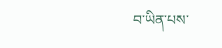བ་ཡིན་པས་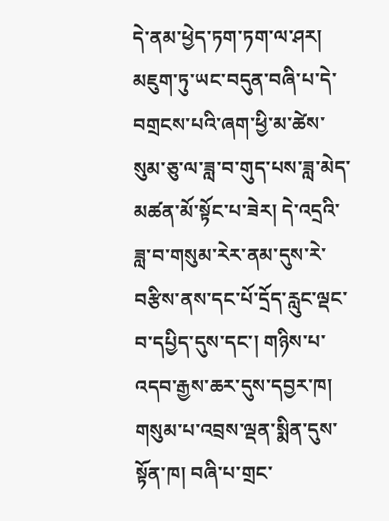དེ་ནམ་ཕྱེད་ཏག་ཏག་ལ་ཤར། མཇུག་ཏུ་ཡང་བདུན་བཞི་པ་དེ་བགྲངས་པའི་ཞག་ཕྱི་མ་ཚེས་སུམ་ཅུ་ལ་ཟླ་བ་གུད་པས་ཟླ་མེད་མཚན་མོ་སྟོང་པ་ཟེར། དེ་འདྲའི་ཟླ་བ་གསུམ་རེར་ནམ་དུས་རེ་བརྩིས་ནས་དང་པོ་དྲོད་རླུང་ལྡང་བ་དཔྱིད་དུས་དང་། གཉིས་པ་འདབ་རྒྱས་ཆར་དུས་དབྱར་ཁ། གསུམ་པ་འབྲས་ལྡན་སྨིན་དུས་སྟོན་ཁ། བཞི་པ་གྲང་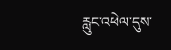རླུང་འཕེལ་དུས་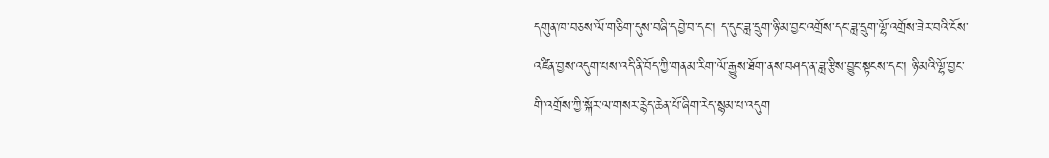དགུན་ཁ་བཅས་ལོ་གཅིག་དུས་བཞི་དབྱེ་བ་དང་། ད་དུང་ཟླ་དྲུག་ཉི་མ་བྱང་འགྲོས་དང་ཟླ་དྲུག་ལྷོ་འགྲོས་ཟེར་བའི་ངོས་འཛིན་བྱས་འདུག་པས་འདི་ནི་བོད་ཀྱི་གནམ་རིག་ལོ་རྒྱུས་ཐོག་ནས་བཤད་ན་ཟླ་རྩིས་བྱུང་སྟངས་དང་། ཉི་མའི་ལྷོ་བྱང་གི་འགྲོས་ཀྱི་སྐོར་ལ་གསར་རྙེད་ཆེན་པོ་ཞིག་རེད་སྙམ་པ་འདུག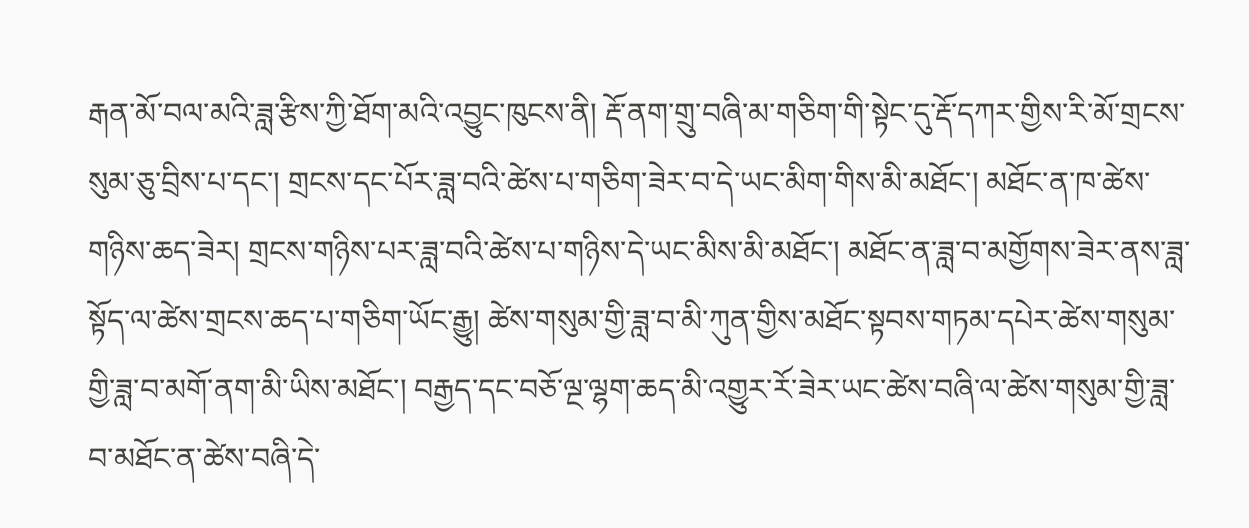རྒན་མོ་བལ་མའི་ཟླ་རྩིས་ཀྱི་ཐོག་མའི་འབྱུང་ཁུངས་ནི། རྡོ་ནག་གྲུ་བཞི་མ་གཅིག་གི་སྟེང་དུ་རྡོ་དཀར་གྱིས་རི་མོ་གྲངས་སུམ་ཅུ་བྲིས་པ་དང་། གྲངས་དང་པོར་ཟླ་བའི་ཚེས་པ་གཅིག་ཟེར་བ་དེ་ཡང་མིག་གིས་མི་མཐོང་། མཐོང་ན་ཁ་ཚེས་གཉིས་ཆད་ཟེར། གྲངས་གཉིས་པར་ཟླ་བའི་ཚེས་པ་གཉིས་དེ་ཡང་མིས་མི་མཐོང་། མཐོང་ན་ཟླ་བ་མགྱོགས་ཟེར་ནས་ཟླ་སྟོད་ལ་ཚེས་གྲངས་ཆད་པ་གཅིག་ཡོང་རྒྱུ། ཚེས་གསུམ་གྱི་ཟླ་བ་མི་ཀུན་གྱིས་མཐོང་སྟབས་གཏམ་དཔེར་ཚེས་གསུམ་གྱི་ཟླ་བ་མགོ་ནག་མི་ཡིས་མཐོང་། བརྒྱད་དང་བཅོ་ལྔ་ལྷག་ཆད་མི་འགྱུར་རོ་ཟེར་ཡང་ཚེས་བཞི་ལ་ཚེས་གསུམ་གྱི་ཟླ་བ་མཐོང་ན་ཚེས་བཞི་དེ་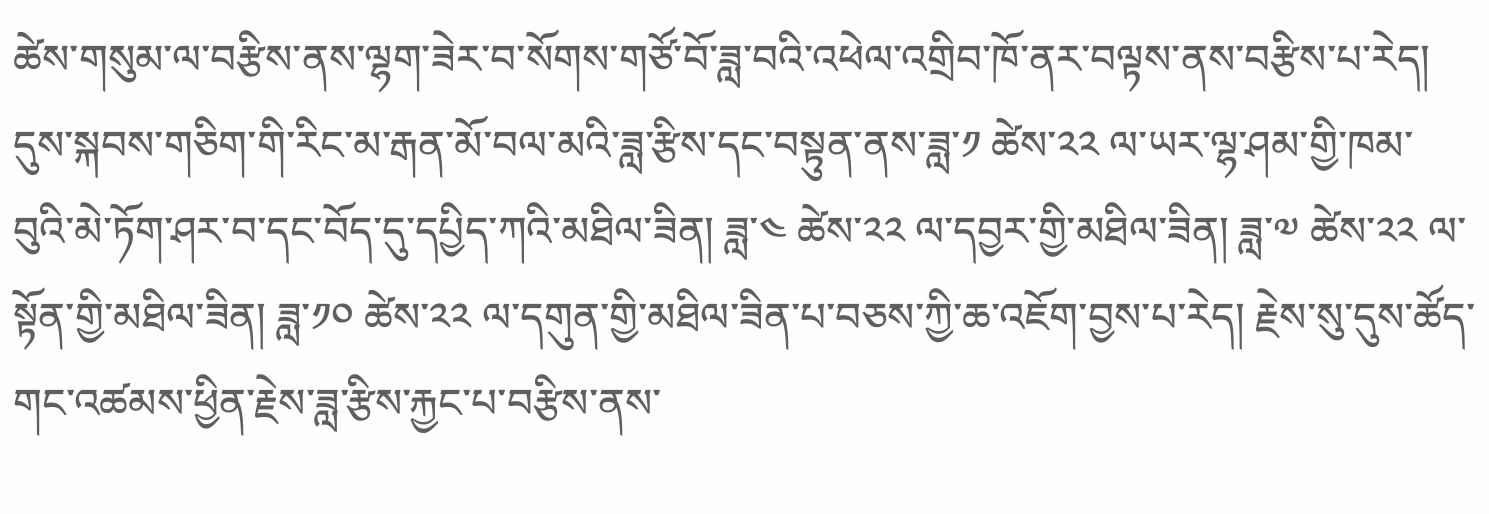ཚེས་གསུམ་ལ་བརྩིས་ནས་ལྷག་ཟེར་བ་སོགས་གཙོ་བོ་ཟླ་བའི་འཕེལ་འགྲིབ་ཁོ་ནར་བལྟས་ནས་བརྩིས་པ་རེད། དུས་སྐབས་གཅིག་གི་རིང་མ་རྒན་མོ་བལ་མའི་ཟླ་རྩིས་དང་བསྟུན་ནས་ཟླ་༡ ཚེས་༢༢ ལ་ཡར་ལྷ་ཤམ་གྱི་ཁམ་བུའི་མེ་ཏོག་ཤར་བ་དང་བོད་དུ་དཔྱིད་ཀའི་མཐིལ་ཟིན། ཟླ་༤ ཚེས་༢༢ ལ་དབྱར་གྱི་མཐིལ་ཟིན། ཟླ་༧ ཚེས་༢༢ ལ་སྟོན་གྱི་མཐིལ་ཟིན། ཟླ་༡༠ ཚེས་༢༢ ལ་དགུན་གྱི་མཐིལ་ཟིན་པ་བཅས་ཀྱི་ཆ་འཇོག་བྱས་པ་རེད། རྗེས་སུ་དུས་ཚོད་གང་འཚམས་ཕྱིན་རྗེས་ཟླ་རྩིས་རྐྱང་པ་བརྩིས་ནས་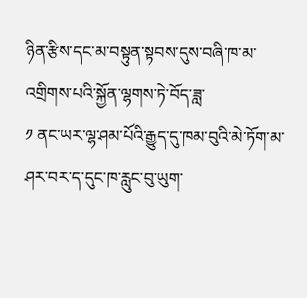ཉིན་རྩིས་དང་མ་བསྟུན་སྟབས་དུས་བཞི་ཁ་མ་འགྲིགས་པའི་སྐྱོན་ལྷགས་ཏེ་བོད་ཟླ་
༡ ནང་ཡར་ལྷ་ཤམ་པོའི་རྒྱུད་དུ་ཁམ་བུའི་མེ་ཏོག་མ་ཤར་བར་ད་དུང་ཁ་རླུང་བུ་ཡུག་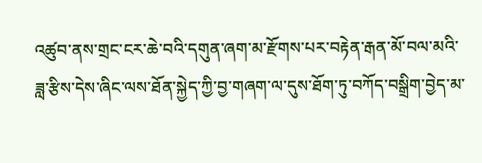འཚུབ་ནས་གྲང་ངར་ཆེ་བའི་དགུན་ཞག་མ་རྫོགས་པར་བརྟེན་རྒན་མོ་བལ་མའི་ཟླ་རྩིས་དེས་ཞིང་ལས་ཐོན་སྐྱེད་ཀྱི་བྱ་གཞག་ལ་དུས་ཐོག་ཏུ་བཀོད་བསྒྲིག་བྱེད་མ་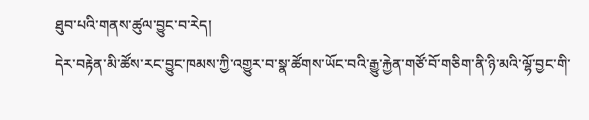ཐུབ་པའི་གནས་ཚུལ་བྱུང་བ་རེད།
དེར་བརྟེན་མི་ཚོས་རང་བྱུང་ཁམས་ཀྱི་འགྱུར་བ་སྣ་ཚོགས་ཡོང་བའི་རྒྱུ་རྐྱེན་གཙོ་བོ་གཅིག་ནི་ཉི་མའི་ལྷོ་བྱང་གི་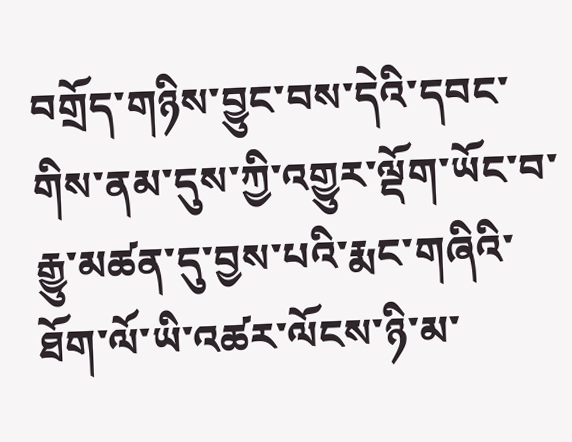བགྲོད་གཉིས་བྱུང་བས་དེའི་དབང་གིས་ནམ་དུས་ཀྱི་འགྱུར་ལྡོག་ཡོང་བ་རྒྱུ་མཚན་དུ་བྱས་པའི་རྨང་གཞིའི་ཐོག་ལོ་ཡི་འཚར་ལོངས་ཉི་མ་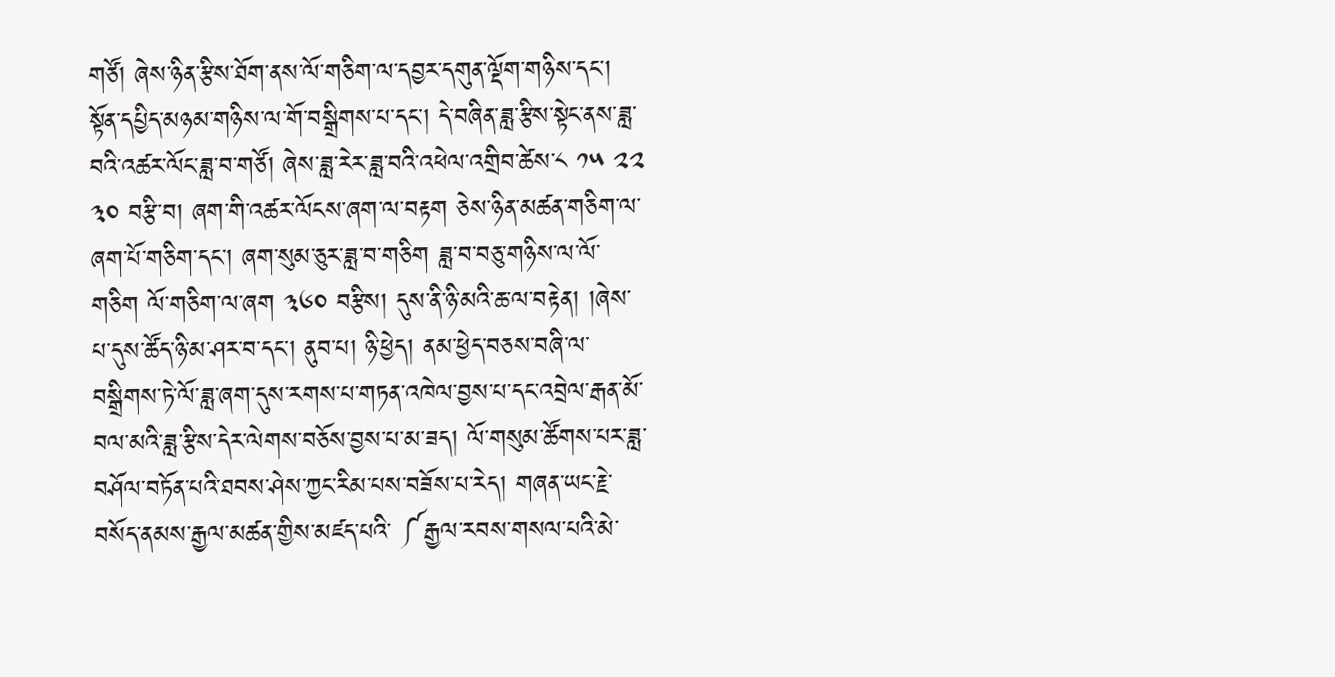གཙོ། ཞེས་ཉིན་རྩིས་ཐོག་ནས་ལོ་གཅིག་ལ་དབྱར་དགུན་ལྡོག་གཉིས་དང་། སྟོན་དཔྱིད་མཉམ་གཉིས་ལ་གོ་བསྒྲིགས་པ་དང་། དེ་བཞིན་ཟླ་རྩིས་སྟེང་ནས་ཟླ་བའི་འཚར་ལོང་ཟླ་བ་གཙོ། ཞེས་ཟླ་རེར་ཟླ་བའི་འཕེལ་འགྲིབ་ཚེས་༨ ༡༥ ༢༢ ༣༠ བརྩི་བ། ཞག་གི་འཚར་ལོངས་ཞག་ལ་བརྟག ཅེས་ཉིན་མཚན་གཅིག་ལ་ཞག་པོ་གཅིག་དང་། ཞག་སུམ་ཅུར་ཟླ་བ་གཅིག ཟླ་བ་བཅུ་གཉིས་ལ་ལོ་གཅིག ལོ་གཅིག་ལ་ཞག ༣༦༠ བརྩིས། དུས་ནི་ཉི་མའི་ཆ་ལ་བརྟེན། །ཞེས་པ་དུས་ཚོད་ཉི་མ་ཤར་བ་དང་། ནུབ་པ། ཉི་ཕྱེད། ནམ་ཕྱེད་བཅས་བཞི་ལ་བསྒྲིགས་ཏེ་ལོ་ཟླ་ཞག་དུས་རགས་པ་གཏན་འཁེལ་བྱས་པ་དང་འབྲེལ་རྒན་མོ་བལ་མའི་ཟླ་རྩིས་དེར་ལེགས་བཅོས་བྱས་པ་མ་ཟད། ལོ་གསུམ་ཚོགས་པར་ཟླ་བཤོལ་བཏོན་པའི་ཐབས་ཤེས་ཀྱང་རིམ་པས་བཟོས་པ་རེད། གཞན་ཡང་རྗེ་བསོད་ནམས་རྒྱལ་མཚན་གྱིས་མཛད་པའི་ ༼རྒྱལ་རབས་གསལ་པའི་མེ་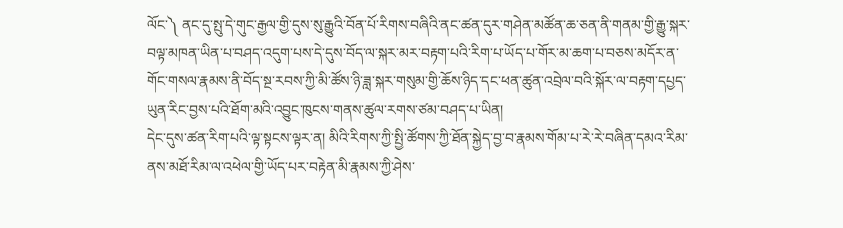ལོང་༽ ནང་དུ་སྤུ་དེ་གུང་རྒྱལ་གྱི་དུས་སུ་རྒྱུའི་བོན་པོ་རིགས་བཞིའི་ནང་ཚན་དུར་གཤེན་མཚོན་ཆ་ཅན་ནི་གནམ་གྱི་རྒྱུ་སྐར་བལྟ་མཁན་ཡིན་པ་བཤད་འདུག་པས་དེ་དུས་བོད་ལ་སྐར་མར་བརྟག་པའི་རིག་པ་ཡོད་པ་གོར་མ་ཆག་པ་བཅས་མདོར་ན་གོང་གསལ་རྣམས་ནི་བོད་སྔ་རབས་ཀྱི་མི་ཚོས་ཉི་ཟླ་སྐར་གསུམ་གྱི་ཆོས་ཉིད་དང་ཕན་ཚུན་འབྲེལ་བའི་སྐོར་ལ་བརྟག་དཔྱད་ཡུན་རིང་བྱས་པའི་ཐོག་མའི་འབྱུང་ཁུངས་གནས་ཚུལ་རགས་ཙམ་བཤད་པ་ཡིན།
དེང་དུས་ཚན་རིག་པའི་ལྟ་སྟངས་ལྟར་ན། མིའི་རིགས་ཀྱི་སྤྱི་ཚོགས་ཀྱི་ཐོན་སྐྱེད་བྱ་བ་རྣམས་གོམ་པ་རེ་རེ་བཞིན་དམའ་རིམ་ནས་མཐོ་རིམ་ལ་འཕེལ་གྱི་ཡོད་པར་བརྟེན་མི་རྣམས་ཀྱི་ཤེས་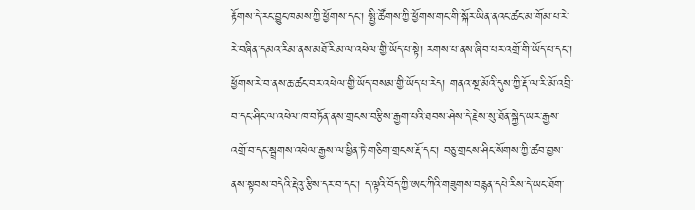རྟོགས་དེ་རང་བྱུང་ཁམས་ཀྱི་ཕྱོགས་དང་། སྤྱི་ཚོགས་ཀྱི་ཕྱོགས་གང་གི་སྐོར་ཡིན་ནའང་ཚང་མ་གོམ་པ་རེ་རེ་བཞིན་དམའ་རིམ་ནས་མཐོ་རིམ་ལ་འཕེལ་གྱི་ཡོད་པ་སྟེ། རགས་པ་ནས་ཞིབ་པར་འགྲོ་གི་ཡོད་པ་དང་། ཕྱོགས་རེ་བ་ནས་ཆ་ཚང་བར་འཕེལ་གྱི་ཡོད་བསམ་གྱི་ཡོད་པ་རེད། གནའ་སྔ་མོའི་དུས་ཀྱི་རྡོ་ལ་རི་མོ་འབྲི་བ་དང་ཤིང་ལ་འཕེལ་ཁ་བཏོན་ནས་གྲངས་བརྩིས་རྒྱག་པའི་ཐབས་ཤེས་དེ་རྗེས་སུ་ཐོན་སྐྱེད་ཡར་རྒྱས་འགྲོ་བ་དང་སྦྲགས་འཕེལ་རྒྱས་ལ་ཕྱིན་ཏེ་གཅིག་གྲངས་རྡོ་དང་། བཅུ་གྲངས་ཤིང་སོགས་ཀྱི་ཚབ་བྱས་ནས་སྟབས་བདེའི་རྡེའུ་རྩིས་དར་བ་དང་། ད་ལྟའི་བོད་ཀྱི་ཨང་ཀིའི་གཟུགས་བརྙན་དཔེ་རིས་དེ་ཡང་ཐོག་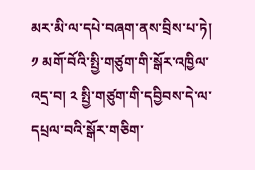མར་མི་ལ་དཔེ་བཞག་ནས་བྲིས་པ་ཏེ། ༡ མགོ་བོའི་སྤྱི་གཙུག་གི་སྒོར་འཁྱིལ་འདྲ་བ། ༢ སྤྱི་གཙུག་གི་དབྱིབས་དེ་ལ་དཔྲལ་བའི་སྒོར་གཅིག་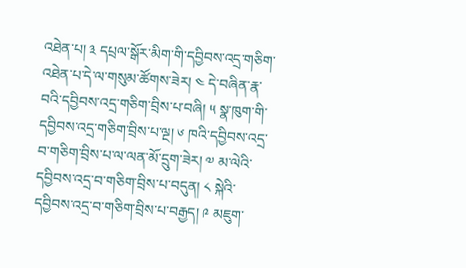འཐེན་པ། ༣ དཔྲལ་སྒོར་མིག་གི་དབྱིབས་འདྲ་གཅིག་འཐེན་པ་དེ་ལ་གསུམ་ཚོགས་ཟེར། ༤ དེ་བཞིན་རྣ་བའི་དབྱིབས་འདྲ་གཅིག་བྲིས་པ་བཞི། ༥ སྣ་ཁུག་གི་དབྱིབས་འདྲ་གཅིག་བྲིས་པ་ལྔ། ༦ ཁའི་དབྱིབས་འདྲ་བ་གཅིག་བྲིས་པ་ལ་ལན་མོ་དྲུག་ཟེར། ༧ མ་ལེའི་དབྱིབས་འདྲ་བ་གཅིག་བྲིས་པ་བདུན། ༨ སྐེའི་དབྱིབས་འདྲ་བ་གཅིག་བྲིས་པ་བརྒྱད། ༩ མཇུག་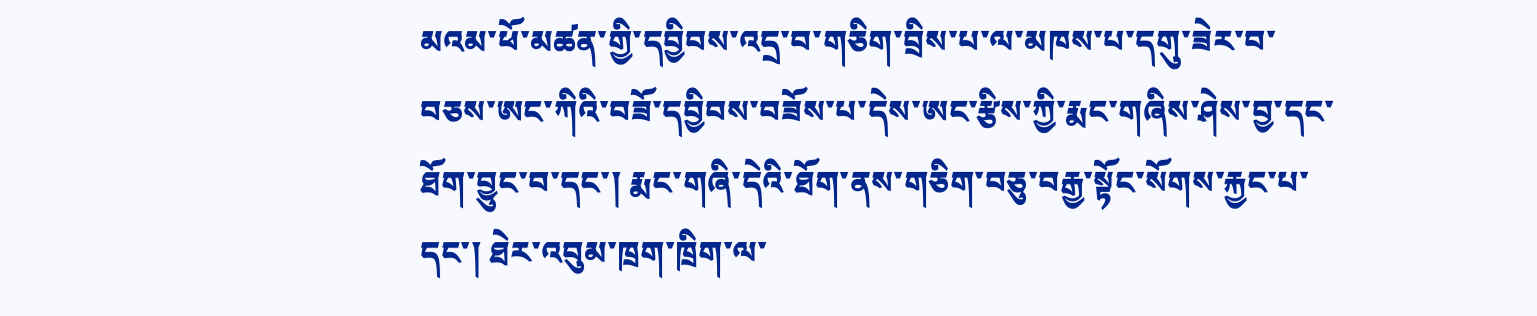མའམ་ཕོ་མཚན་གྱི་དབྱིབས་འདྲ་བ་གཅིག་བྲིས་པ་ལ་མཁས་པ་དགུ་ཟེར་བ་བཅས་ཨང་ཀིའི་བཟོ་དབྱིབས་བཟོས་པ་དེས་ཨང་རྩིས་ཀྱི་རྨང་གཞིས་ཤེས་བྱ་དང་ཐོག་བྱུང་བ་དང་། རྨང་གཞི་དེའི་ཐོག་ནས་གཅིག་བཅུ་བརྒྱ་སྟོང་སོགས་རྐྱང་པ་དང་། ཐེར་འབུམ་ཁྲག་ཁྲིག་ལ་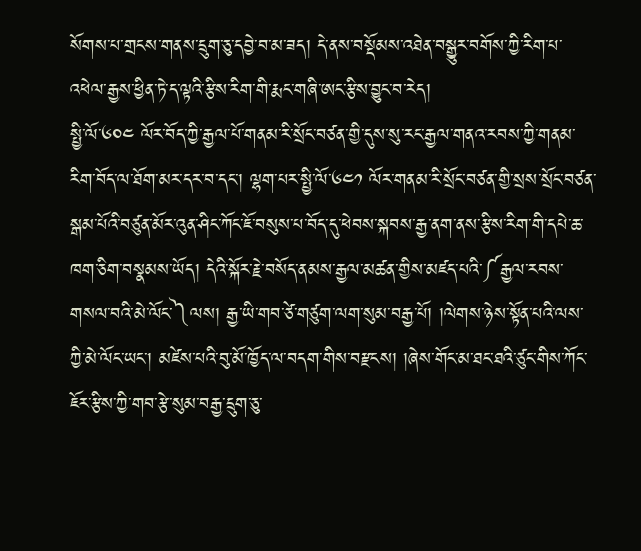སོགས་པ་གྲངས་གནས་དྲུག་ཅུ་དབྱེ་བ་མ་ཟད། དེ་ནས་བསྡོམས་འཐེན་བསྒྱུར་བགོས་ཀྱི་རིག་པ་འཕེལ་རྒྱས་ཕྱིན་ཏེ་ད་ལྟའི་རྩིས་རིག་གི་རྨང་གཞི་ཨང་རྩིས་བྱུང་བ་རེད།
སྤྱི་ལོ་༦༠༤ ལོར་བོད་ཀྱི་རྒྱལ་པོ་གནམ་རི་སྲོང་བཙན་གྱི་དུས་སུ་རང་རྒྱལ་གནའ་རབས་ཀྱི་གནམ་རིག་བོད་ལ་ཐོག་མར་དར་བ་དང་། ལྷག་པར་སྤྱི་ལོ་༦༤༡ ལོར་གནམ་རི་སྲོང་བཙན་གྱི་སྲས་སྲོང་བཙན་སྒམ་པོའི་བཙུན་མོར་འུན་ཤིང་ཀོང་ཇོ་བསུས་པ་བོད་དུ་ཕེབས་སྐབས་རྒྱ་ནག་ནས་རྩིས་རིག་གི་དཔེ་ཆ་ཁག་ཅིག་བསྣམས་ཡོད། དེའི་སྐོར་རྗེ་བསོད་ནམས་རྒྱལ་མཚན་གྱིས་མཛད་པའི་༼རྒྱལ་རབས་གསལ་བའི་མེ་ལོང་༽ལས། རྒྱ་ཡི་གབ་ཙེ་གཙུག་ལག་སུམ་བརྒྱ་པོ། །ལེགས་ཉེས་སྟོན་པའི་ལས་ཀྱི་མེ་ལོང་ཡང་། མཛེས་པའི་བུ་མོ་ཁྱོད་ལ་བདག་གིས་བརྫངས། །ཞེས་གོང་མ་ཐང་ཐའི་ཙུང་གིས་ཀོང་ཇོར་རྩིས་ཀྱི་གབ་རྩེ་སུམ་བརྒྱ་དྲུག་ཅུ་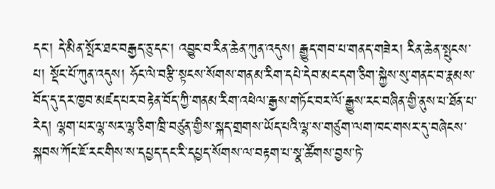དང་། དེ་མིན་སྤོར་ཐང་བརྒྱད་ཅུ་དང་། འབྱུང་བ་རིན་ཆེན་ཀུན་འདུས། རྒྱུད་གབ་པ་གནད་གཟེར། རིན་ཆེན་སྤུངས་པ། སྡོང་པོ་ཀུན་འདུས། ཧོང་ལེ་བརྩི་སྟངས་སོགས་གནམ་རིག་དཔེ་དེབ་མང་དག་ཅིག་སྐྱེས་སུ་གནང་བ་རྣམས་བོད་དུ་དར་ཁྱབ་མཛད་པར་བརྟེན་བོད་ཀྱི་གནམ་རིག་འཕེལ་རྒྱས་གཏོང་བར་ལོ་རྒྱུས་རང་བཞིན་གྱི་ནུས་པ་ཐོན་པ་རེད། ལྷག་པར་ལྷ་སར་ལྷ་ཅིག་ཁྲི་བཙུན་གྱིས་སྐད་གྲགས་ཡོད་པའི་ལྷ་ས་གཙུག་ལག་ཁང་གསར་དུ་བཞེངས་སྐབས་ཀོང་ཇོ་རང་གིས་ས་དཔྱད་དང་རི་དཔྱད་སོགས་ལ་བརྟག་པ་སྣ་ཚོགས་བྱས་ཏེ་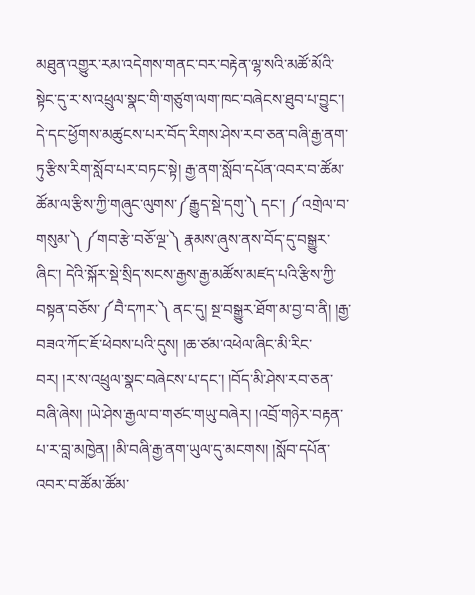མཐུན་འགྱུར་རམ་འདེགས་གནང་བར་བརྟེན་ལྷ་སའི་མཚོ་མོའི་སྟེང་དུ་ར་ས་འཕྲུལ་སྣང་གི་གཙུག་ལག་ཁང་བཞེངས་ཐུབ་པ་བྱུང་། དེ་དང་ཕྱོགས་མཚུངས་པར་བོད་རིགས་ཤེས་རབ་ཅན་བཞི་རྒྱ་ནག་ཏུ་རྩིས་རིག་སློབ་པར་བཏང་སྟེ། རྒྱ་ནག་སློབ་དཔོན་འབར་བ་ཚོམ་ཚོམ་ལ་རྩིས་ཀྱི་གཞུང་ལུགས་༼རྒྱུད་སྡེ་དགུ་༽ དང་། ༼འགྲེལ་བ་གསུམ་༽ ༼གབ་རྩེ་བཅོ་ལྔ་༽ རྣམས་ཞུས་ནས་བོད་དུ་བསྒྱུར་ཞིང་། དེའི་སྐོར་སྡེ་སྲིད་སངས་རྒྱས་རྒྱ་མཚོས་མཛད་པའི་རྩིས་ཀྱི་བསྟན་བཅོས་༼བཻ་དཀར་༽ ནང་དུ། སྔ་བསྒྱུར་ཐོག་མ་བྱ་བ་ནི། །རྒྱ་བཟའ་ཀོང་ཇོ་ཕེབས་པའི་དུས། །ཆ་ཙམ་འཕེལ་ཞིང་མི་རིང་བར། །ར་ས་འཕྲུལ་སྣང་བཞེངས་པ་དང་། །བོད་མི་ཤེས་རབ་ཅན་བཞི་ཞེས། །ཡེ་ཤེས་རྒྱལ་བ་གཙང་གཡུ་བཞེར། །འབྲོ་གཉེར་བརྟན་པ་ར་བླ་མཁྱེན། །མི་བཞི་རྒྱ་ནག་ཡུལ་དུ་མངགས། །སློབ་དཔོན་འབར་བ་ཚོམ་ཚོམ་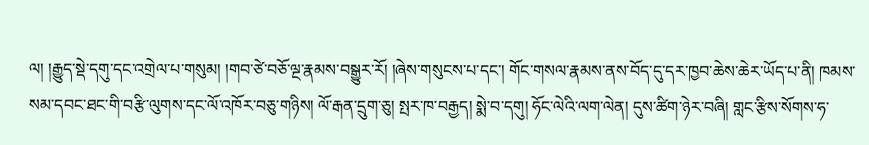ལ། །རྒྱུད་སྡེ་དགུ་དང་འགྲེལ་པ་གསུམ། །གབ་ཙེ་བཅོ་ལྔ་རྣམས་བསྒྱུར་རོ། །ཞེས་གསུངས་པ་དང་། གོང་གསལ་རྣམས་ནས་བོད་དུ་དར་ཁྱབ་ཆེས་ཆེར་ཡོད་པ་ནི། ཁམས་སམ་དབང་ཐང་གི་བརྩི་ལུགས་དང་ལོ་འཁོར་བཅུ་གཉིས། ལོ་རྒན་དྲུག་ཅུ། སྤར་ཁ་བརྒྱད། སྨེ་བ་དགུ། ཧོང་ལེའི་ལག་ལེན། དུས་ཚིག་ཉེར་བཞི། གླང་རྩིས་སོགས་ཧ་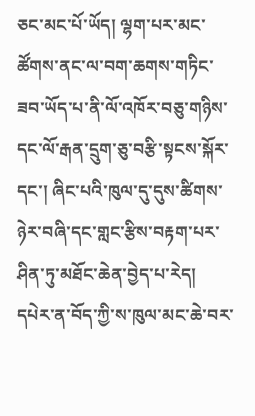ཅང་མང་པོ་ཡོད། ལྷག་པར་མང་ཚོགས་ནང་ལ་བག་ཆགས་གཏིང་ཟབ་ཡོད་པ་ནི་ལོ་འཁོར་བཅུ་གཉིས་དང་ལོ་རྒན་དྲུག་ཅུ་བརྩི་སྟངས་སྐོར་དང་། ཞིང་པའི་ཁུལ་དུ་དུས་ཚིགས་ཉེར་བཞི་དང་གླང་རྩིས་བརྟག་པར་ཤིན་ཏུ་མཐོང་ཆེན་བྱེད་པ་རེད། དཔེར་ན་བོད་ཀྱི་ས་ཁུལ་མང་ཆེ་བར་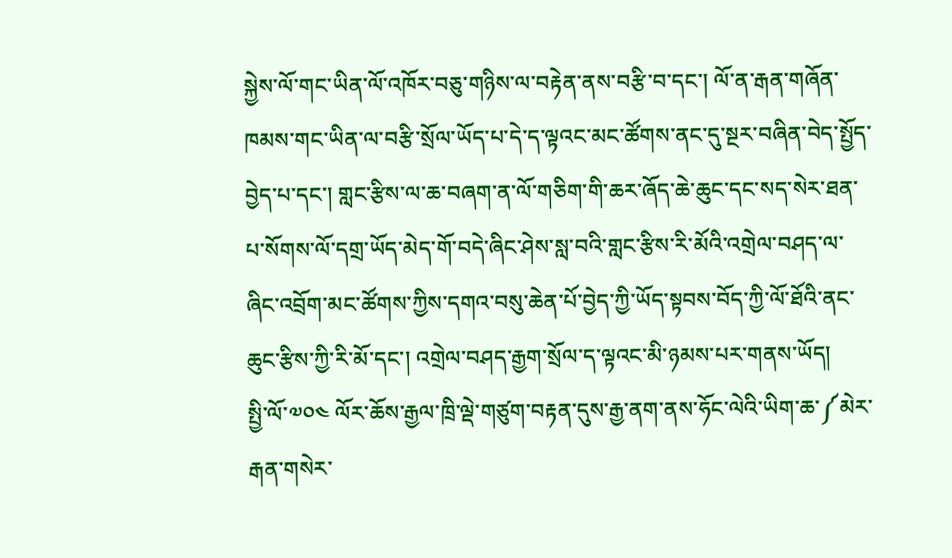སྐྱེས་ལོ་གང་ཡིན་ལོ་འཁོར་བཅུ་གཉིས་ལ་བརྟེན་ནས་བརྩི་བ་དང་། ལོ་ན་རྒན་གཞོན་ཁམས་གང་ཡིན་ལ་བརྩི་སྲོལ་ཡོད་པ་དེ་ད་ལྟའང་མང་ཚོགས་ནང་དུ་སྔར་བཞིན་བེད་སྤྱོད་བྱེད་པ་དང་། གླང་རྩིས་ལ་ཆ་བཞག་ན་ལོ་གཅིག་གི་ཆར་ཞོད་ཆེ་ཆུང་དང་སད་སེར་ཐན་པ་སོགས་ལོ་དགྲ་ཡོད་མེད་གོ་བདེ་ཞིང་ཤེས་སླ་བའི་གླང་རྩིས་རི་མོའི་འགྲེལ་བཤད་ལ་ཞིང་འབྲོག་མང་ཚོགས་ཀྱིས་དགའ་བསུ་ཆེན་པོ་བྱེད་ཀྱི་ཡོད་སྟབས་བོད་ཀྱི་ལོ་ཐོའི་ནང་ཆུང་རྩིས་ཀྱི་རི་མོ་དང་། འགྲེལ་བཤད་རྒྱག་སྲོལ་ད་ལྟའང་མི་ཉམས་པར་གནས་ཡོད།
སྤྱི་ལོ་༧༠༤ ལོར་ཆོས་རྒྱལ་ཁྲི་ལྡེ་གཙུག་བརྟན་དུས་རྒྱ་ནག་ནས་ཧོང་ལེའི་ཡིག་ཆ་༼མེར་རྒན་གསེར་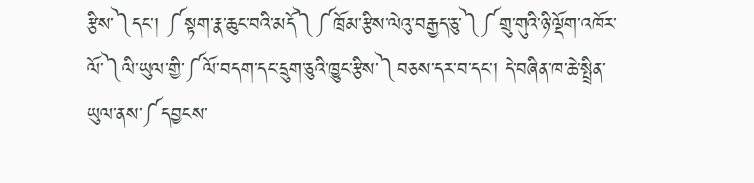རྩིས་༽དང་། ༼སྟག་རྣ་ཆུང་བའི་མདོ༽༼ཁྲོམ་རྩིས་ལེའུ་བརྒྱད་ཅུ་༽༼གྲུ་གུའི་ཉི་ལྡོག་འཁོར་ལོ་༽ལི་ཡུལ་གྱི་༼ལོ་བདག་དང་དྲུག་ཅུའི་ཁྱུང་རྩིས་༽བཅས་དར་བ་དང་། དེ་བཞིན་ཁ་ཆེ་སྤྲིན་ཡུལ་ནས་༼དབྱངས་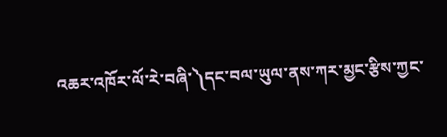འཆར་འཁོར་ལོ་རེ་བཞི་༽དང་བལ་ཡུལ་ནས་ཀར་མྱང་རྩིས་ཀྱང་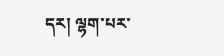དར། ལྷག་པར་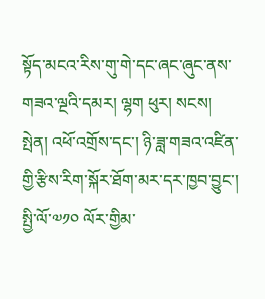སྟོད་མངའ་རིས་གུ་གེ་དང་ཞང་ཞུང་ནས་གཟའ་ལྔའི་དམར། ལྷག ཕུར། སངས། སྤེན། འཕོ་འགྲོས་དང་། ཉི་ཟླ་གཟའ་འཛིན་གྱི་རྩིས་རིག་སྐོར་ཐོག་མར་དར་ཁྱབ་བྱུང་།
སྤྱི་ལོ་༧༡༠ ལོར་གྱིམ་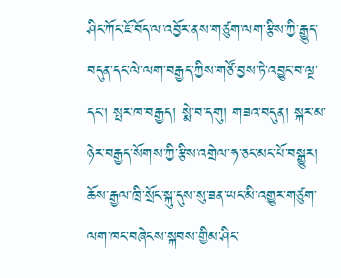ཤིང་ཀོང་ཇོ་བོད་ལ་འབྱོར་ནས་གཙུག་ལག་རྩིས་ཀྱི་རྒྱུད་བདུན་དང་ལེ་ལག་བརྒྱད་ཀྱིས་གཙོ་བྱས་ཏེ་འབྱུང་བ་ལྔ་དང་། སྤར་ཁ་བརྒྱད། སྨེ་བ་དགུ། གཟའ་བདུན། སྐར་མ་ཉེར་བརྒྱད་སོགས་ཀྱི་རྩིས་འགྲེལ་ཧ་ཅང་མང་པོ་བསྒྱུར། ཆོས་རྒྱལ་ཁྲི་སྲོང་སྐུ་དུས་སུ་ཟན་ཡང་མི་འགྱུར་གཙུག་ལག་ཁང་བཞེངས་སྐབས་གྱིམ་ཤིང་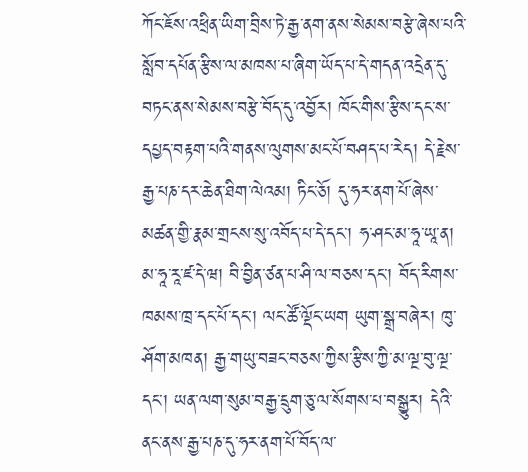ཀོང་ཇོས་འཕྲིན་ཡིག་བྲིས་ཏེ་རྒྱ་ནག་ནས་སེམས་བརྩེ་ཞེས་པའི་སློབ་དཔོན་རྩིས་ལ་མཁས་པ་ཞིག་ཡོད་པ་དེ་གདན་འདྲེན་དུ་བཏང་ནས་སེམས་བརྩེ་བོད་དུ་འབྱོར། ཁོང་གིས་རྩིས་དང་ས་དཔྱད་བརྟག་པའི་གནས་ལུགས་མང་པོ་བཤད་པ་རེད། དེ་རྗེས་རྒྱ་པཎ་དར་ཆེན་ཐིག་ལེའམ། ཏིང་ཅོ། དུ་ཧར་ནག་པོ་ཞེས་མཚན་གྱི་རྣམ་གྲངས་སུ་འབོད་པ་དེ་དང་། ཧ་ཤང་མ་ཧཱ་ཡཱ་ན། མ་ཧཱ་རཱ་ཛ་དེ་ཝ། བི་བྱིན་ཙན་པ་ཤི་ལ་བཅས་དང་། བོད་རིགས་ཁམས་ཁྲ་དང་པོ་དང་། ལང་ཚོ་ལྡོང་ཡག ཡུག་སྒྲ་བཞེར། ཁུ་ཤོག་མཁན། རྒྱ་གཡུ་བཟང་བཅས་ཀྱིས་རྩིས་ཀྱི་མ་ལྔ་བུ་ལྔ་དང་། ཡན་ལག་སུམ་བརྒྱ་དྲུག་ཅུ་ལ་སོགས་པ་བསྒྱུར། དེའི་ནང་ནས་རྒྱ་པཎ་དུ་ཧར་ནག་པོ་བོད་ལ་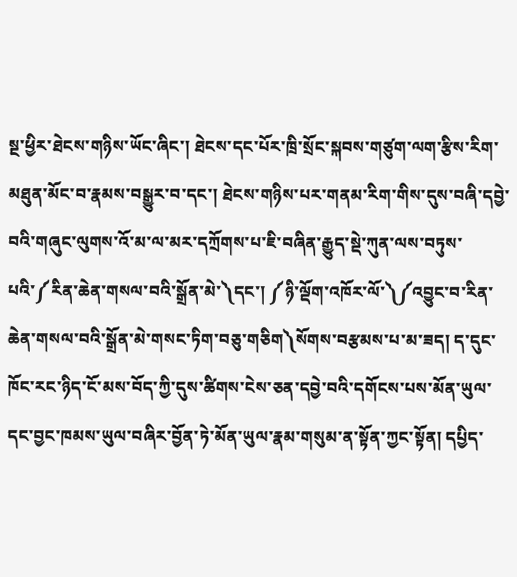སྔ་ཕྱིར་ཐེངས་གཉིས་ཡོང་ཞིང་། ཐེངས་དང་པོར་ཁྲི་སྲོང་སྐབས་གཙུག་ལག་རྩིས་རིག་མཐུན་མོང་བ་རྣམས་བསྒྱུར་བ་དང་། ཐེངས་གཉིས་པར་གནམ་རིག་གིས་དུས་བཞི་དབྱེ་བའི་གཞུང་ལུགས་འོ་མ་ལ་མར་དཀྲོགས་པ་ཇི་བཞིན་རྒྱུད་སྡེ་ཀུན་ལས་བཏུས་པའི་༼རིན་ཆེན་གསལ་བའི་སྒྲོན་མེ་༽དང་། ༼ཉི་ལྡོག་འཁོར་ལོ་༽༼འབྱུང་བ་རིན་ཆེན་གསལ་བའི་སྒྲོན་མེ་གསང་ཏིག་བཅུ་གཅིག༽སོགས་བརྩམས་པ་མ་ཟད། ད་དུང་ཁོང་རང་ཉིད་ངོ་མས་བོད་ཀྱི་དུས་ཚིགས་ངེས་ཅན་དབྱེ་བའི་དགོངས་པས་མོན་ཡུལ་དང་བྱང་ཁམས་ཡུལ་བཞིར་བྱོན་ཏེ་མོན་ཡུལ་རྣམ་གསུམ་ན་སྟོན་ཀྱང་སྟོན། དཔྱིད་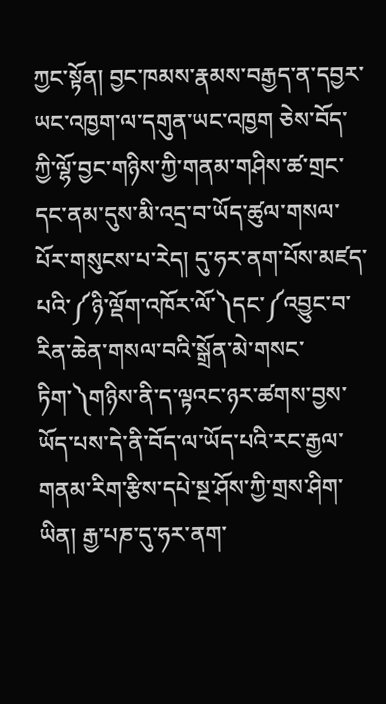ཀྱང་སྟོན། བྱང་ཁམས་རྣམས་བརྒྱད་ན་དབྱར་ཡང་འཁྱག་ལ་དགུན་ཡང་འཁྱག ཅེས་བོད་ཀྱི་ལྷོ་བྱང་གཉིས་ཀྱི་གནམ་གཤིས་ཚ་གྲང་དང་ནམ་དུས་མི་འདྲ་བ་ཡོད་ཚུལ་གསལ་པོར་གསུངས་པ་རེད། དུ་ཧར་ནག་པོས་མཛད་པའི་༼ཉི་ལྡོག་འཁོར་ལོ་༽དང་༼འབྱུང་བ་རིན་ཆེན་གསལ་བའི་སྒྲོན་མེ་གསང་ཏིག་༽གཉིས་ནི་ད་ལྟའང་ཉར་ཚགས་བྱས་ཡོད་པས་དེ་ནི་བོད་ལ་ཡོད་པའི་རང་རྒྱལ་གནམ་རིག་རྩིས་དཔེ་སྔ་ཤོས་ཀྱི་གྲས་ཤིག་ཡིན། རྒྱ་པཎ་དུ་ཧར་ནག་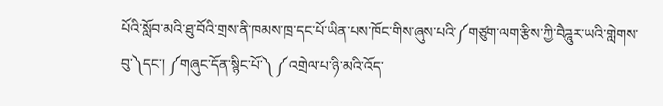པོའི་སློབ་མའི་ཐུ་བོའི་གྲས་ནི་ཁམས་ཁྲ་དང་པོ་ཡིན་པས་ཁོང་གིས་ཞུས་པའི་༼གཙུག་ལག་རྩིས་ཀྱི་བཻཌཱུར་ཡའི་གླེགས་བུ་༽དང་། ༼གཞུང་དོན་སྙིང་པོ་༽ ༼འགྲེལ་པ་ཉི་མའི་འོད་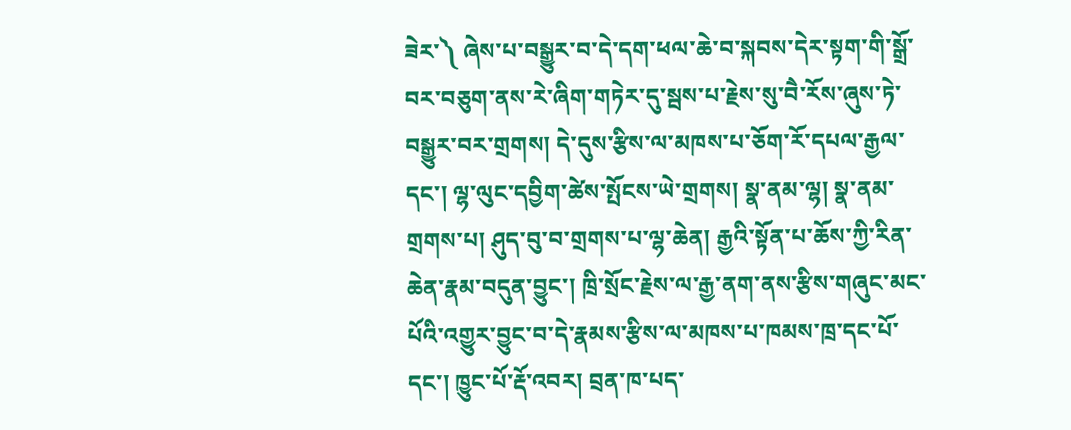ཟེར་༽ ཞེས་པ་བསྒྱུར་བ་དེ་དག་ཕལ་ཆེ་བ་སྐབས་དེར་སྟག་གི་སྒྲོ་བར་བཅུག་ནས་རེ་ཞིག་གཏེར་དུ་སྦས་པ་རྗེས་སུ་བཻ་རོས་ཞུས་ཏེ་བསྒྱུར་བར་གྲགས། དེ་དུས་རྩིས་ལ་མཁས་པ་ཅོག་རོ་དཔལ་རྒྱལ་དང་། ལྷ་ལུང་དབྱིག་ཚེས་སྤོངས་ཡེ་གྲགས། སྣ་ནམ་ལྷ། སྣ་ནམ་གྲགས་པ། ཤུད་བུ་བ་གྲགས་པ་ལྷ་ཆེན། རྒྱའི་སྟོན་པ་ཆོས་ཀྱི་རིན་ཆེན་རྣམ་བདུན་བྱུང་། ཁྲི་སྲོང་རྗེས་ལ་རྒྱ་ནག་ནས་རྩིས་གཞུང་མང་པོའི་འགྱུར་བྱུང་བ་དེ་རྣམས་རྩིས་ལ་མཁས་པ་ཁམས་ཁྲ་དང་པོ་དང་། ཁྱུང་པོ་རྡོ་འབར། བྲན་ཁ་པད་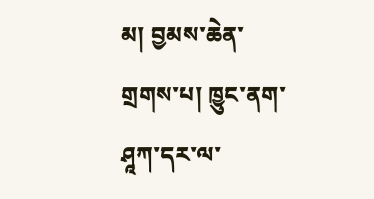མ། བྱམས་ཆེན་གྲགས་པ། ཁྱུང་ནག་ཤཱཀ་དར་ལ་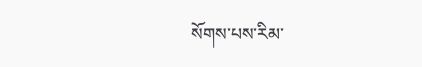སོགས་པས་རིམ་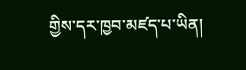གྱིས་དར་ཁྱབ་མཛད་པ་ཡིན།